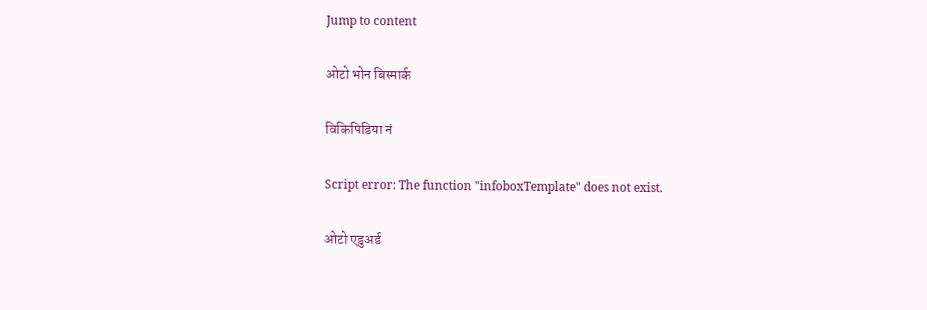Jump to content

ओटो भोन बिस्मार्क

विकिपिडिया नं

Script error: The function "infoboxTemplate" does not exist.

ओटो एडुअर्ड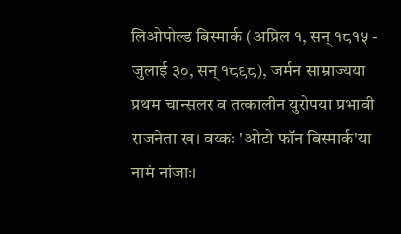लिओपोल्ड बिस्मार्क (अप्रिल १, सन् १८१५ - जुलाई ३०, सन् १८९८), जर्मन साम्राज्यया प्रथम चान्सलर व तत्कालीन युरोपया प्रभावी राजनेता ख। वय्कः 'ओटो फॉन बिस्मार्क'या नामं नांजाः।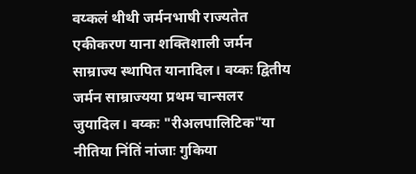वय्कलं थीथी जर्मनभाषी राज्यतेत एकीकरण याना शक्तिशाली जर्मन साम्राज्य स्थापित यानादिल। वय्कः द्वितीय जर्मन साम्राज्यया प्रथम चान्सलर जुयादिल। वय्कः "रीअलपालिटिक"या नीतिया निंतिं नांजाः गुकिया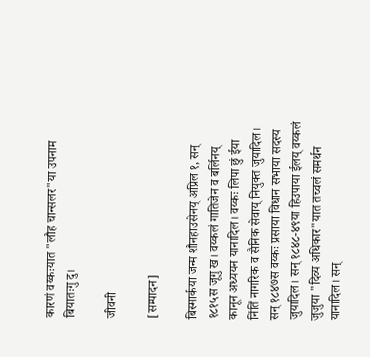कारणं वय्कःयात "लौह चान्सलर"या उपनाम बियातःगु दु।

जीवनी

[सम्पादन]

बिस्मार्कया जन्म शौनहाउसेनय् अप्रिल १, सन् १८१५स जूगु ख। वय्कलं गातिजेन व बर्लिनय् कानून अध्ययन यानादिल। वय्कः लिपा छुं ईया निंतिं नागरिक व सैनिक सेवाय् नियुक्त जुयादिल। सन् १८४७स वय्कः प्रसाया विधान सभाया सदस्य जुयादिल। सन् १८४८-४९या हिउपाया ईलय् वय्कलं जुजुया "दिव्य अधिकार"यात तच्वलं समर्थन यानादिल। सन्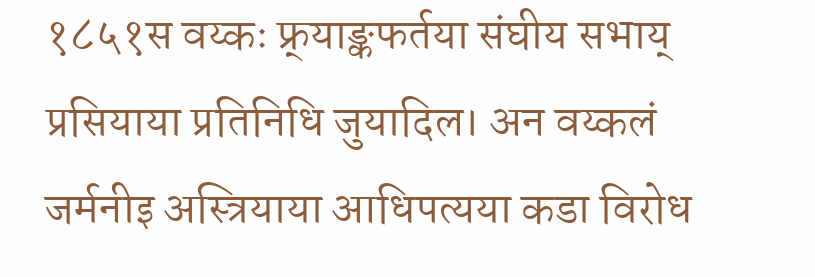१८५१स वय्कः फ्र्याङ्कफर्तया संघीय सभाय् प्रसियाया प्रतिनिधि जुयादिल। अन वय्कलं जर्मनीइ अस्त्रियाया आधिपत्यया कडा विरोध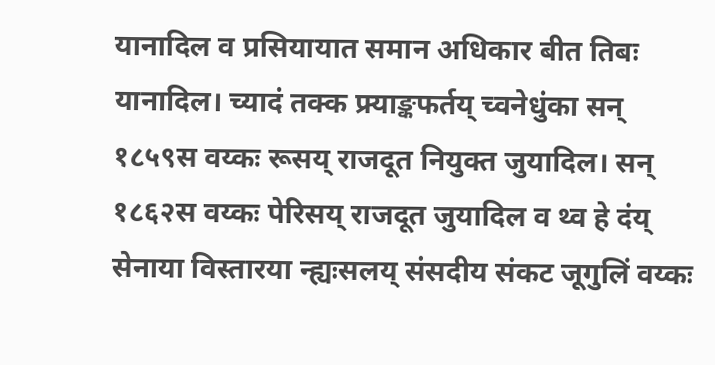यानादिल व प्रसियायात समान अधिकार बीत तिबः यानादिल। च्यादं तक्क फ्र्याङ्कफर्तय् च्वनेधुंका सन् १८५९स वय्कः रूसय् राजदूत नियुक्त जुयादिल। सन् १८६२स वय्कः पेरिसय् राजदूत जुयादिल व थ्व हे दंय् सेनाया विस्तारया न्ह्यःसलय् संसदीय संकट जूगुलिं वय्कः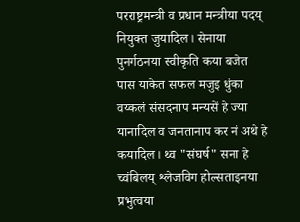परराष्ट्रमन्त्री व प्रधान मन्त्रीया पदय् नियुक्त जुयादिल। सेनाया पुनर्गठनया स्वीकृति कया बजेत पास याकेत सफल मजुइ धुंका वय्कलं संसदनाप मन्यसें हे ज्या यानादिल व जनतानाप कर नं अथे हे कयादिल। थ्व "संघर्ष" सना हे च्वंबिलय् श्लेजविग होल्सताइनया प्रभुत्वया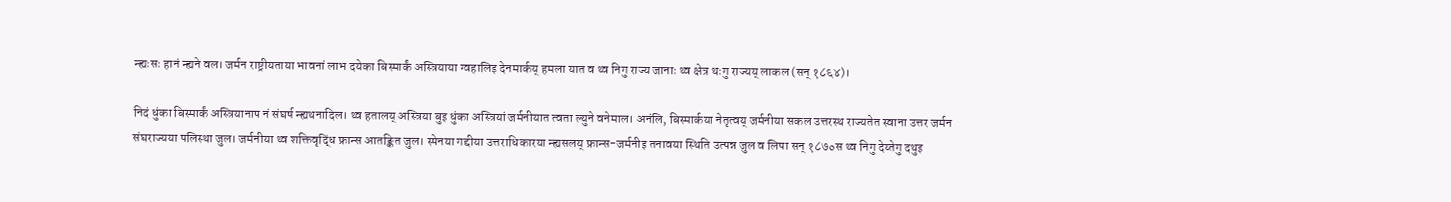न्ह्यःसः हानं न्ह्यने वल। जर्मन राष्ट्रीयताया भावनां लाभ दयेका बिस्मार्कं अस्त्रियाया ग्वहालिइ देनमार्कय् हमला यात व थ्व निगु राज्य जानाः थ्व क्षेत्र थःगु राज्यय् लाकल (सन् १८६४)।

निदं धुंका बिस्मार्कं अस्त्रियानाप नं संघर्ष न्ह्यथनादिल। थ्व हतालय् अस्त्रिया बुइ धुंका अस्त्रियां जर्मनीयात त्वता ल्युने वनेमाल। अनंलि, बिस्मार्कया नेतृत्वय् जर्मनीया सकल उत्तरस्थ राज्यतेत स्वाना उत्तर जर्मन संघराज्यया पलिस्था जुल। जर्मनीया थ्व शक्तिवृद्धिं फ्रान्स आतङ्कित जुल। स्पेनया गद्दीया उत्तराधिकारया न्ह्यसलय् फ्रान्स-जर्मनीइ तनावया स्थिति उत्पन्न जुल व लिपा सन् १८७०स थ्व निगु देय्तेगु दथुइ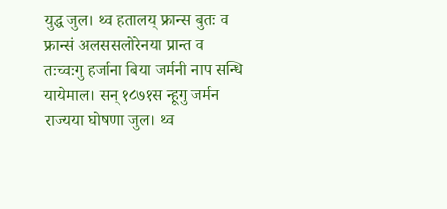युद्ध जुल। थ्व हतालय् फ्रान्स बुतः व फ्रान्सं अलससलोरेनया प्रान्त व तःच्वःगु हर्जाना बिया जर्मनी नाप सन्धि यायेमाल। सन् १८७१स न्हूगु जर्मन राज्यया घोषणा जुल। थ्व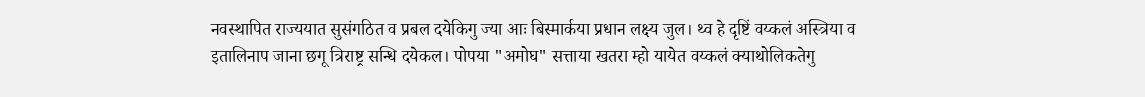नवस्थापित राज्ययात सुसंगठित व प्रबल दयेकिगु ज्या आः बिस्मार्कया प्रधान लक्ष्य जुल। थ्व हे दृष्टिं वय्कलं अस्त्रिया व इतालिनाप जाना छगू त्रिराष्ट्र सन्धि दयेकल। पोपया "अमोघ" सत्ताया खतरा म्हो यायेत वय्कलं क्याथोलिकतेगु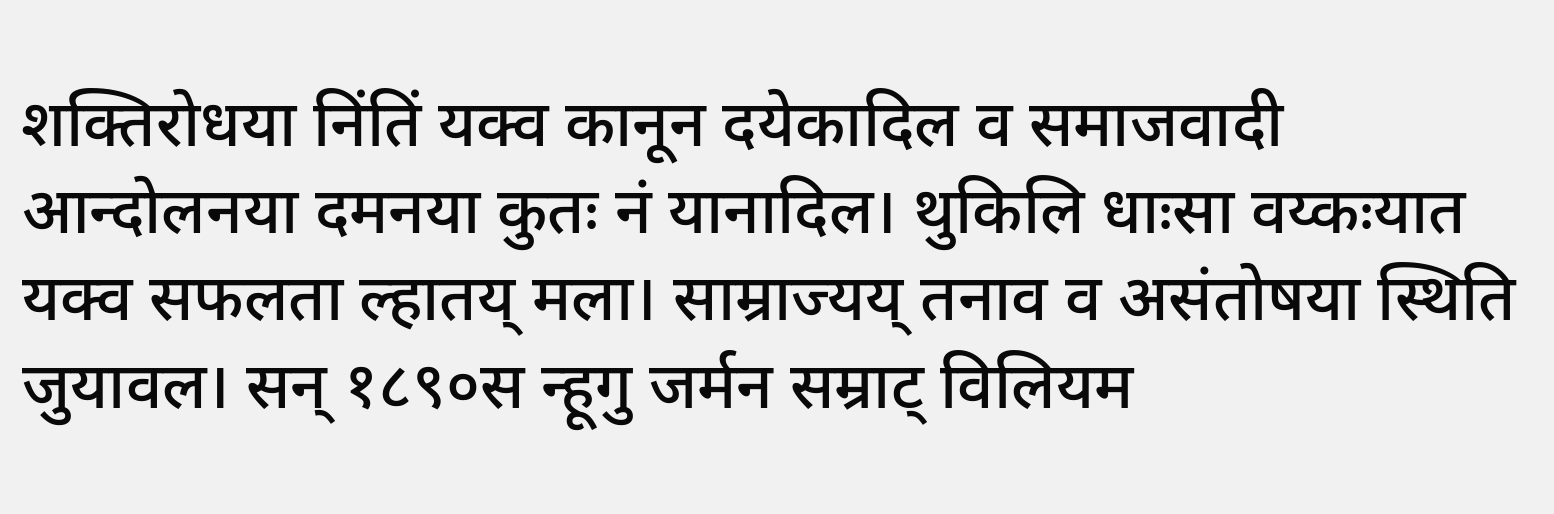शक्तिरोधया निंतिं यक्व कानून दयेकादिल व समाजवादी आन्दोलनया दमनया कुतः नं यानादिल। थुकिलि धाःसा वय्कःयात यक्व सफलता ल्हातय् मला। साम्राज्यय् तनाव व असंतोषया स्थिति जुयावल। सन् १८९०स न्हूगु जर्मन सम्राट् विलियम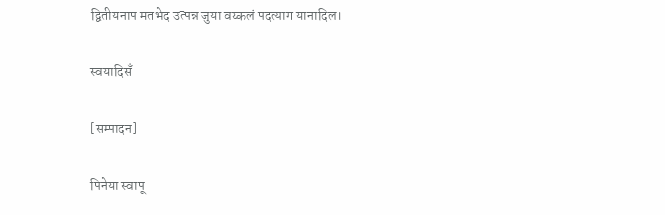द्वितीयनाप मतभेद उत्पन्न जुया वय्कलं पदत्याग यानादिल।

स्वयादिसँ

[सम्पादन]

पिनेया स्वापू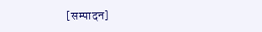[सम्पादन]